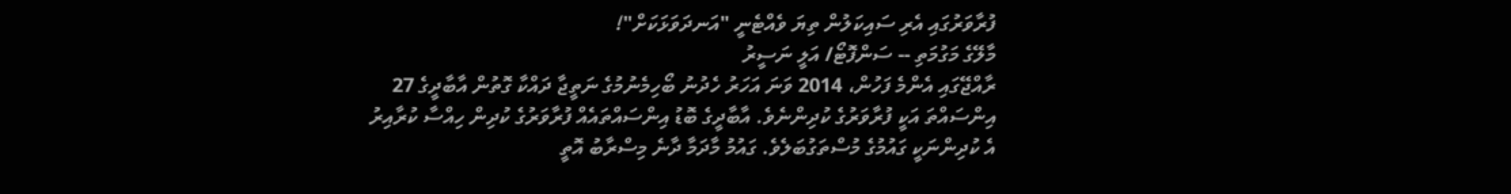ފުރާވަރުގައި އެރި ސައިކަލުން ތިޔަ ވެއްޓެނީ "އަނދަވަޅަކަށް"!
މާލޭގެ މަގުމަތި -- ސަންފޮޓޯ/ އަލީ ނަސީރު
ރާއްޖޭގައި އެންމެ ފަހުން، 2014 ވަނަ އަހަރު ހެދުނު ބޯހިމެނުމުގެ ނަތީޖާ ދައްކާ ގޮތުން އާބާދީގެ 27 އިންސައްތަ އަކީ ފުރާވަރުގެ ކުދިންނެވެ. އާބާދީގެ ބޮޑު އިންސައްތައެއް ފުރާވަރުގެ ކުދިން ހިއްސާ ކުރާއިރު އެ ކުދިންނަކީ ގައުމުގެ މުސްތަގުބަލެވެ. ގައުމު މާދަމާ ދާނެ މިސްރާބު އޮތީ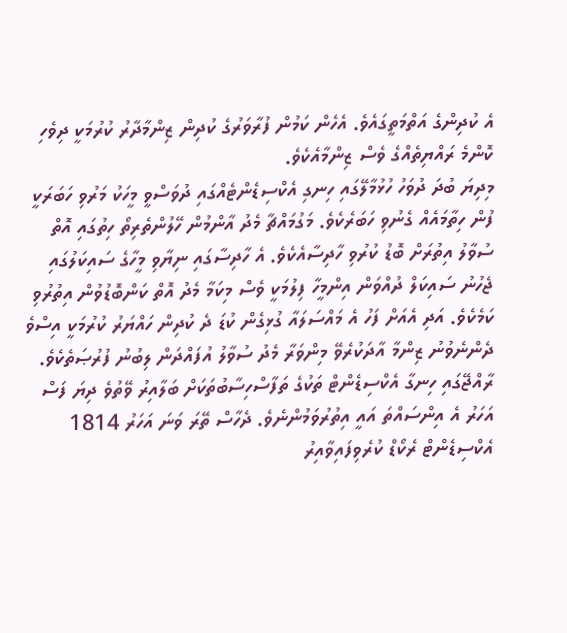އެ ކުދިންގެ އަތްމަތީގައެވެ. އެހެން ކަމުން ފުރާވަރުގެ ކުދިން ޒިންމާދާރު ކުރުމަކީ ދިވެހި ކޮންމެ ރައްޔިތެއްގެ ވެސް ޒިންމާއެކެވެ.
މިދިޔަ ބުދަ ދުވަހު ހުޅުމާލޭގައި ހިނގި އެކްސިޑެންޓެއްގައި ދުވަސްވީ މީހަކު މަރުވި ހަބަރަކީ ފުން ހިތާމައެއް ގެނުވި ހަބަރެކެވެ. މަގުމައްޗާ މެދު އާންމުން ހޭލުންތެރިތޯ ހިތުގައި އޮތް ސުވާލު އިތުރަށް ބޮޑު ކުރުވި ހާދިސާއެކެވެ. އެ ހާދިސާގައި ނިޔާވި މީހާގެ ސައިކަލުގައި ޖެހުނު ސައިކަލް ދުއްވަން އިންމީހާ ފިލުމަކީ ވެސް މިކަމާ މެދު އޮތް ކަންބޮޑުވުން އިތުރުވި ކަމެކެވެ. އަދި އެއަށް ފަހު އެ މައްސަލައާ ގުޅިގެން ކުޑަ ދެ ކުދިން ހައްޔަރު ކުރުމަކީ އިސްވެ ދެންނެވުނު ޒިންމާ އާދަކުރެވޭ މިންވަރާ މެދު ސުވާލު އުފައްދަން ލިބުނު ފުރުޞަތެކެވެ.
ރާއްޖޭގައި ހިނގާ އެކްސިޑެންޓް ތަކުގެ ތަފާސްހިސާބުތަކަށް ބަލާއިރު ވޭތުވެ ދިޔަ ފަސް އަހަރު އެ އިންސައްތަ އައީ އިތުރުވަމުންނެވެ. ދެހާސް ތޭރަ ވަނަ އަހަރު 1814 އެކްސިޑެންޓް ރެކޯޑް ކުރެވިފައިވާއިރު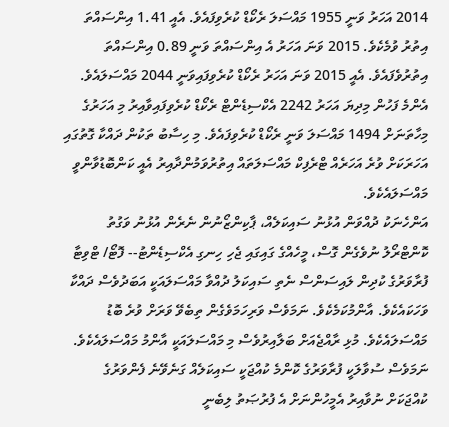2014 އަހަރު ވަނީ 1955 މައްސަލަ ރެކޯޑް ކުރެވިފައެވެ. އެއީ 1.41 އިންސައްތަ އިތުރު ވުމެކެވެ. 2015 ވަނަ އަހަރު އެ އިންސައްތަ ވަނީ 0.89 އިންސައްތަ އިތުރުވެފައެވެ. އެއީ 2015 ވަނަ އަހަރު ރެކޯޑް ކުރެވިފައިވަނީ 2044 މައްސަލައެވެ. އެންމެ ފަހުން މިދިޔަ އަހަރު 2242 އެކްސިޑެންޓް ރެކޯޑް ކުރެވިފައިވާއިރު މި އަހަރުގެ މިހާތަނަށް 1494 މައްސަލަ ވަނީ ރެކޯޑް ކުރެވިފައެވެ. މި ހިސާބު ތަކުން ދައްކާ ގޮތުގައި އަހަރަކަށް ވުރެ އަހަރެއް ޓްރެފިކް މައްސަލަތައް އިތުރުވަމުންދާއިރު އެއީ ކަންބޮޑުވާންވީ މައްސަލައެކެވެ.
އަންހެނަކު ދުއްވަން އުޅުނު ސައިކަލެއް، ޕާކިންޒޯނުން ނެރެން އުޅުނު ވަގުތު ކޮންޓްރޯލު ނުވެގެން ގޮސް، މީހެއްގެ ގައިގައި ޖެހި ހިނގި އެކްސިޑެންޓު-- ފޮޓޯ/ ޓްވިޓާ
ފުރާވަރުގެ ކުދިން ލައިސަންސް ނެތި ސައިކަލު ދުއްވާ މައްސަލައަކީ އަބަދުވެސް ދައްކާ ވަހަކައެކެވެ. އާންމުކަމެކެވެ. ނަމަވެސް ވަރިހަމަވެގެން ތިބެވޭ ވަރަށް ވުރެ ބޮޑު މައްސަލައެކެވެ. މުޅި ރާއްޖެއަށް ބަލާއިރުވެސް މި މައްސަލައަކީ އާންމު މައްސަލައެކެވެ. ނަމަވެސް ސުވާލަކީ ފުރާވަރުގެ ކޮންމެ ކުއްޖަކީ ސައިކަލެއް ގަނެވޭނެ ފެންވަރުގެ ކުއްޖަކަށް ނުވާއިރު އެމީހުންނަށް އެ ފުރުޞަތު ލިބެނީ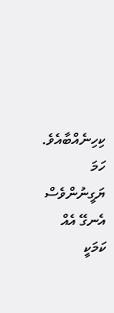ކިހިނެއްބާއެވެ.
ހަމަ ޔަގީނުންވެސް އެނގޭ އެއް ކަމަކީ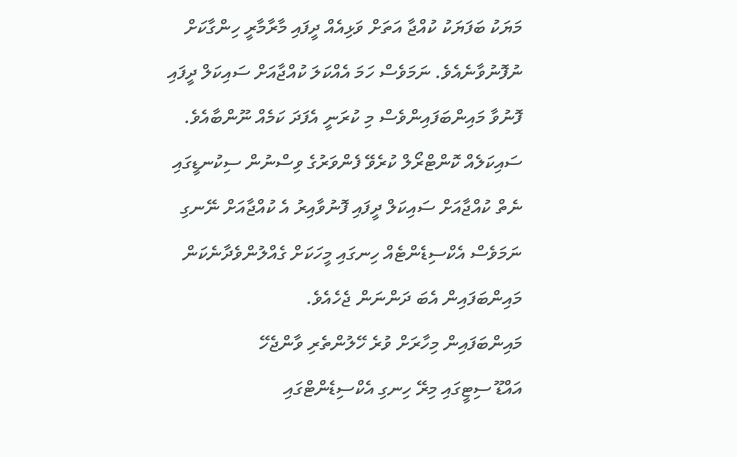މަޔަކު ބަފަޔަކު ކުއްޖާ އަތަށް ވަޅިއެއް ދީފައި މާރާމާރީ ހިންގާކަށް ނުފޮނުވާނެއެވެ. ނަމަވެސް ހަމަ އެއްކަލަ ކުއްޖާއަށް ސައިކަލް ދީފައި ފޮނުވާ މައިންބަފައިންވެސް މި ކުރަނީ އެފަދަ ކަމެއް ނޫންބާއެވެ. ސައިކަލެއް ކޮންޓްރޯލް ކުރެވޭ ފެންވަރުގެ ވިސްނުން ސިކުނޑީގައި ނެތް ކުއްޖާއަށް ސައިކަލް ދީފައި ފޮނުވާއިރު އެ ކުއްޖާއަށް ނޭނގި ނަމަވެސް އެކްސިޑެންޓެއް ހިނގައި މީހަކަށް ގެއްލުންވެދާނެކަން މައިންބަފައިން އެބަ ދަންނަން ޖެހެއެވެ.
މައިންބަފައިން މިހާރަށް ވުރެ ހޭލުންތެރި ވާންޖެހޭ
އައްޑޫ ސިޓީގައި މިރޭ ހިނގި އެކްސިޑެންޓްގައި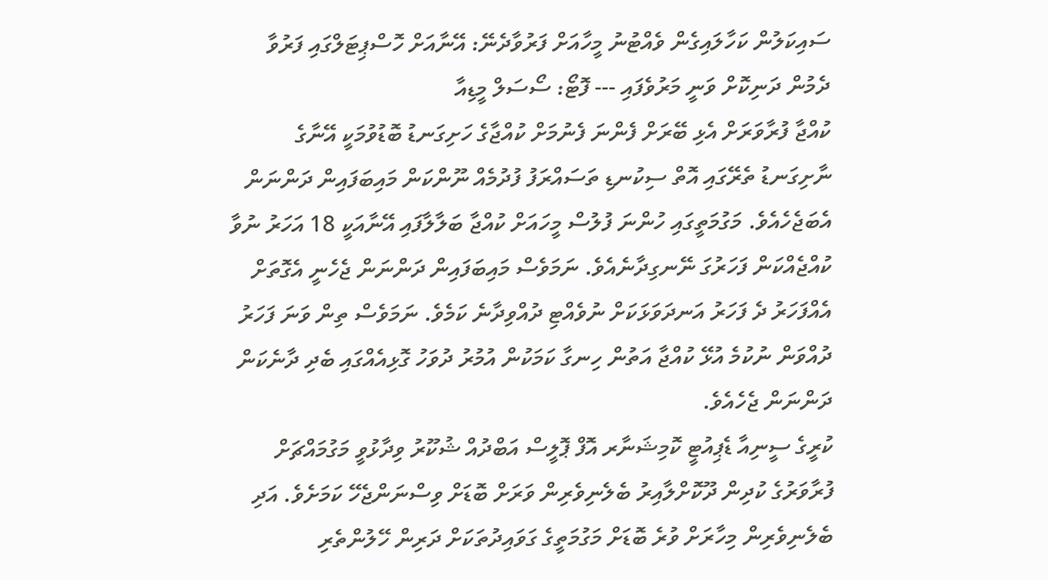ސައިކަލުން ކަހާލައިގެން ވެއްޓުނު މީހާއަށް ފަރުވާދެނޭ: އޭނާއަށް ހޮސްޕިޓަލްގައި ފަރުވާ ދެމުން ދަނިކޮށް ވަނީ މަރުވެފައި --- ފޮޓޯ: ސޯސަލް މީޑިއާ
ކުއްޖާ ފުރާވަރަށް އެޅި ބޭރަށް ފެންނަ ފެނުމަށް ކުއްޖާގެ ހަށިގަނޑު ބޮޑުވުމަކީ އޭނާގެ ނާށިގަނޑު ތެރޭގައި އޮތް ސިކުނޑި ތަސައްރަފު ފުދުމެއް ނޫންކަން މައިބަފައިން ދަންނަން އެބަޖެހެއެވެ. މަގުމަތީގައި ހުންނަ ފުލުސް މީހައަށް ކުއްޖާ ބަލާލާފައި އޭނާއަކީ 18 އަހަރު ނުވާ ކުއްޖެއްކަން ފަހަރުގަ ނޭނގިދާނެއެވެ. ނަމަވެސް މައިބަފައިން ދަންނަން ޖެހެނީ އެގޮތަށް އެއްފަހަރު ދެ ފަހަރު އަނދަވަޅަކަށް ނުވެއްޓި ދުއްވިދާނެ ކަމެވެ. ނަމަވެސް ތިން ވަނަ ފަހަރު ދުއްވަން ނުކުމެ އުޅޭ ކުއްޖާ އަތުން ހިނގާ ކަމަކުން އުމުރު ދުވަހު ގޮޅިއެއްގައި ބެދި ދާނެކަން ދަންނަން ޖެހެއެވެ.
ކުރީގެ ސީނިއާ ޑެޕިއުޓީ ކޮމިޝަނާރ އޮފް ޕޮލީސް އަބްދުއް ޝުކޫރު ވިދާޅުވީ މަގުމައްޗަށް ފުރާވަރުގެ ކުދިން ދޫކޮށްލާއިރު ބެލެނިވެރިން ވަރަށް ބޮޑަށް ވިސްނަންޖެހޭ ކަމަށެވެ. އަދި ބެލެނިވެރިން މިހާރަށް ވުރެ ބޮޑަށް މަގުމަތީގެ ގަވައިދުތަކަށް ދަރިން ހޭލުންތެރި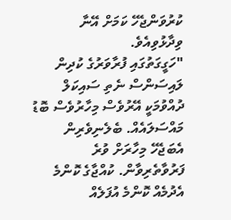ކުރުވަންޖެހޭ ކަމަށް އޭނާ ވިދާޅުވިއެވެ.
"ހަގީގަތުގައި ފުރާވަރުގެ ކުދިން ލައިސަންސް ނެތި ސައިކަލް ދުއްވުމަކީ އޭރުވެސް މިހާރުވެސް ބޮޑު މައްސަލައެއް. ބެލެނިވެރިން އެބަޖެހޭ މިހާރަށް ވުރެ ފަރުވާތެރިވާން. ކުއްޖާގެ ކޮންމެ އެދުމެއް ކޮންމެ އުފަލެއް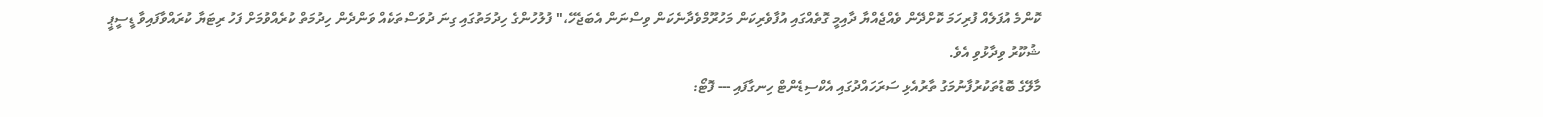ކޮންމެ އުފަލެއް ފުރިހަމަ ކޮށްދޭން ވެއްޖެއްޔާ ދާއިމީ ގޮތެއްގައި އުފާވެރިކަން މަހުރޫމްވެދާނެކަން ވިސްނަން އެބަޖެހޭ،" ފުލުހުންގެ ހިދުމަތުގައި ގިނަ ދުވަސްތަކެއް ވަންދެން ހިދުމަތް ކުރެއްވުމަށް ފަހު ރިޓަޔާ ކުރައްވާފައިވާ ޑީސީޕީ ޝުކޫރު ވިދާޅުވި އެވެ.
މާލޭގެ ބޮޑުތަކުރުފާނުމަގު ތާރުއެޅި ސަރަހައްދުގައި އެކްސިޑެންޓް ހިނގާފައި --- ފޮޓޯ: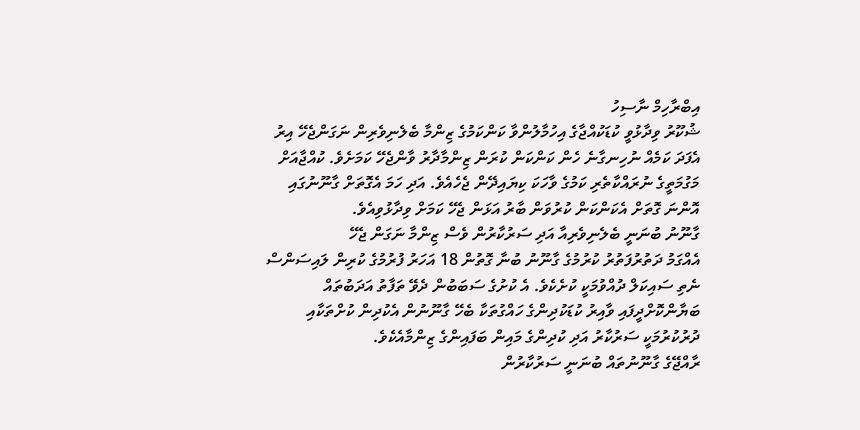އިބްރާހިމް ނާސިހު
ޝުކޫރު ވިދާޅުވީ ކުޑަކުއްޖާގެ އިހުމާލުންވާ ކަންކަމުގެ ޒިންމާ ބެލެނިވެރިން ނަގަންޖެހޭ އިރު އެފަދަ ކަމެއް ނުހިނގާނެ ހެން ކަންކަން ކުރަން ޒިންމާދާރު ވާންޖެހޭ ކަމަށެވެ. ކުއްޖާއަށް މަގުމަތީގެ ނުރައްކާތެރި ކަމުގެ ވާހަކަ ކިޔައިދޭން ޖެހެއެވެ. އަދި ހަމަ އެގޮތަށް ގާނޫނުގައި އޮންނަ ގޮތަށް އެކަންކަން ކުރުވަން ބާރު އަޅަން ޖެހޭ ކަމަށް ވިދާޅުވިއެވެ.
ގާނޫނު ބުނަނީ ބެލެނިވެރިއާ އަދި ސަރުކާރުން ވެސް ޒިންމާ ނަގަން ޖެހޭ
އެއްގަމު ދަތުރުފަތުރު ކުރުމުގެ ގާނޫނު ބުނާ ގޮތުން 18 އަހަރު ފުރުމުގެ ކުރިން ލައިސަންސް ނެތި ސައިކަލް ދުއްވުމަކީ ކުށެކެވެ. އެ ކުށުގެ ސަބަބުން ދެވޭ ތަފާތު އަދަބުތައް ބަޔާންކޮށްދީފައި ވާއިރު ކުޑަކުދިންގެ ހައްގުތަކާ ބެހޭ ގާނޫނުން އެކުދިން ކުށްތަކާއި ދުރުކުރުމަކީ ސަރުކާރު އަދި ކުދިންގެ މައިން ބަފައިންގެ ޒިންމާއެކެވެ.
ރާއްޖޭގެ ގާނޫނުތައް ބުނަނީ ސަރުކާރުން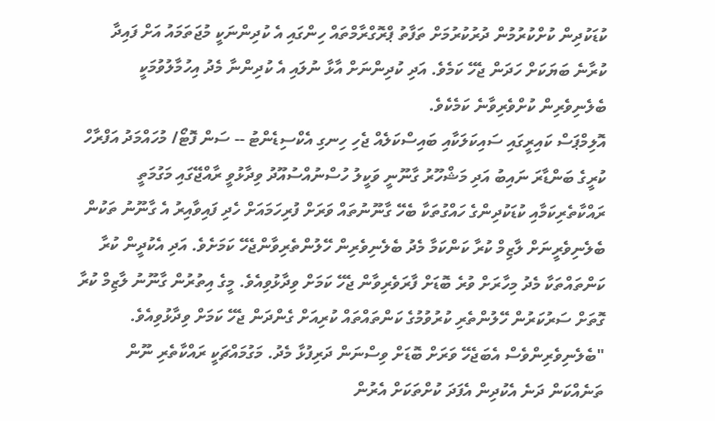ކުޑަކުދިން ކުށްކުރުމުން ދުރުކުރުމަށް ތަފާތު ޕްރޮގްރާމްތައް ހިންގައި އެ ކުދިންނަކީ މުޖަތަމައު އަށް ފައިދާ ކުރާނެ ބަޔަކަށް ހަދަން ޖެހޭ ކަމެވެ. އަދި ކުދިންނަށް އާޅާ ނުލައި އެ ކުދިންނާ މެދު އިހުމާލުވުމަކީ ބެލެނިވެރިން ކުށްވެރިވާނެ ކަމެކެވެ.
އޮލިމްޕަސް ކައިރީގައި ސައިކަލަކާއި ބައިސްކަލެއް ޖެހި ހިނގި އެކްސިޑެންޓު -- ސަން ފޮޓޯ/ މުހައްމަދު އަފްރާހް
ކުރީގެ ބަންޑާރަ ނައިބު އަދި މަޝްހޫރު ގާނޫނީ ވަކީލު ހުސްނުއްސުއޫދު ވިދާޅުވީ ރާއްޖޭގައި މަގުމަތީ ރައްކާތެރިކަމާއި ކުޑަކުދިންގެ ހައްގުތަކާ ބެހޭ ގާނޫނުތައް ވަރަށް ފުރިހަމައަށް ހެދި ފައިވާއިރު އެ ގާނޫނު ތަކުން ބެލެނިވެރީނަށް ލާޒިމް ކުރާ ކަންކަމާ މެދު ބެލެނިވެރިން ހޭލުންތެރިވާންޖެހޭ ކަމަށެވެ. އަދި އެކުދީން ކުރާ ކަންތައްތަކާ މެދު މިހާރަށް ވުރެ ބޮޑަށް ފާރަވެރިވާން ޖެހޭ ކަމަށް ވިދާޅުވިއެވެ. މީގެ އިތުރުން ގާނޫނު ލާޒިމް ކުރާ ގޮތަށް ސަރުކަރުން ހޭލުންތެރި ކުރުވުމުގެ ކަންތައްތައް ކުރިއަށް ގެންދަން ޖެހޭ ކަމަށް ވިދާޅުވިއެވެ.
"ބެލެނިވެރިންވެސް އެބަޖެހޭ ވަރަށް ބޮޑަށް ވިސްނަން ދަރިފުޅާ މެދު. މަގުމައްޗަކީ ރައްކާތެރި ނޫން ތަނެއްކަން ދަނެ އެކުދިން އެފަދަ ކުށްތަކަށް އެރުން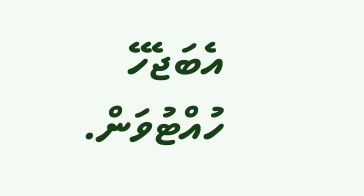އެބަޖެހޭ ހުއްޓުވަން.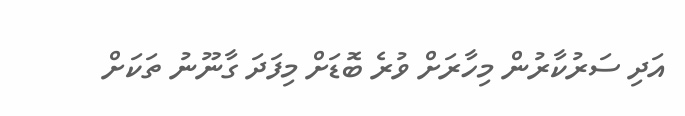އަދި ސަރުކާރުން މިހާރަށް ވުރެ ބޮޑަށް މިފަދަ ގާނޫނު ތަކަށް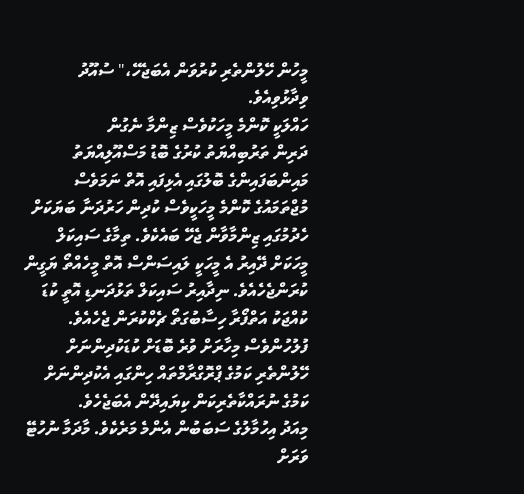މީހުން ހޭލުންތެރި ކުރުވަން އެބަޖެހޭ،" ސުއޫދު ވިދާޅުވިއެވެ.
ހައްލަކީ ކޮންމެ މީހަކުވެސް ޒިންމާ ނެގުން
ދަރިން ތަރުބިއްޔަތު ކުރުގެ ބޮޑު މަސްއޫލިއްޔަތު މައިންބަފައިންގެ ބޮލުގައި އެޅިފައި އޮތް ނަމަވެސް މުޖްތަމައުގެ ކޮންމެ މީހަކީވެސް ކުދިން ހަރުދަނާ ބަޔަކަށް ހެދުމުގައި ޒިންމާވާން ޖެހޭ ބައެކެވެ. ތިމާގެ ސައިކަލް މީހަކަށް ދޭއިރު އެ މީހަކީ ލައިސަންސް އޮތް މީހެއްތޯ ޔަގީން ކުރަންޖެހެއެވެ. ނިދާއިރު ސައިކަލް ތަޅުދަނޑި އޮތީ ކުޑަ ކުއްޖަކު އަތްފޯރާ ހިސާބުގަތޯ ޗެކްކުރަން ޖެހެއެވެ. ފުލުހުންވެސް މިހާރަށް ވުރެ ބޮޑަށް ކުޑަކުދިންނަށް ހޭލުންތެރި ކަމުގެ ޕްރޮގްރާމްތައް ހިންގައި އެކުދިންނަށް ކަމުގެ ނުރައްކާތެރިކަން ކިޔައިދޭން އެބަޖެހެވެ.
މިއަދު އިހުމާލުގެ ސަބަބުން އެންމެ މަރެކެވެ. މާދަމާ ނުހުޓޭ ވަރަށް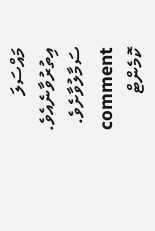މައްސަލަ އިތުރުވާނެއެވެ. ސަމާލުވާށެވެ.
comment ކޮމެންޓް